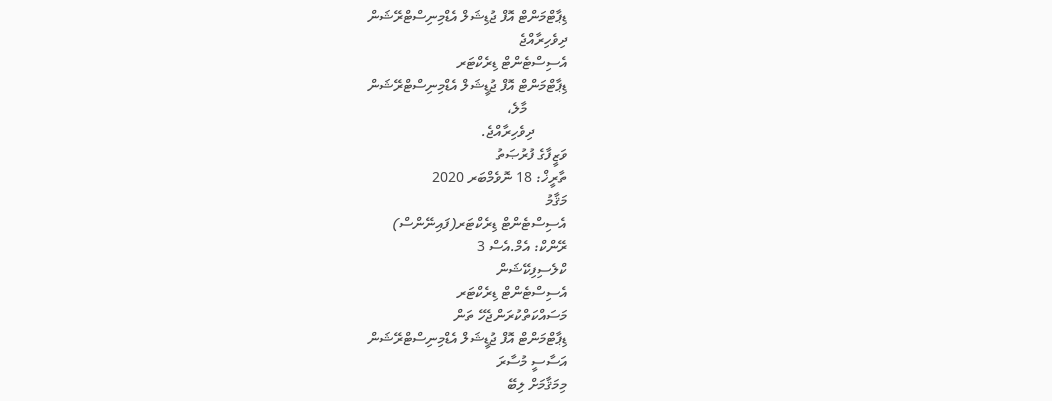ޑިޕާޓްމަންޓް އޮފް ޖުޑިޝަލް އެޑްމިނިސްޓްރޭޝަން
ދިވެހިރާއްޖެ
އެސިސްޓެންޓް ޑިރެކްޓަރ
ޑިޕާޓްމަންޓް އޮފް ޖުޑީޝަލް އެޑްމިނިސްޓްރޭޝަން
           މާލެ،
         ދިވެހިރާއްޖެ.
ވަޒީފާގެ ފުރުޞަތު
ތާރީޚް: 18 ނޮވެމްބަރ 2020
މަޤާމު
އެސިސްޓެންޓް ޑިރެކްޓަރ(ފައިނޭންސް)
ރޭންކް: އެމް.އެސް 3
ކްލެސިފިކޭޝަން
އެސިސްޓެންޓް ޑިރެކްޓަރ
މަސައްކަތްކުރަންޖެހޭ ތަން
ޑިޕާޓްމަންޓް އޮފް ޖުޑީޝަލް އެޑްމިނިސްޓްރޭޝަން
އަސާސީ މުސާރަ
މިމަޤާމަށް ލިބޭ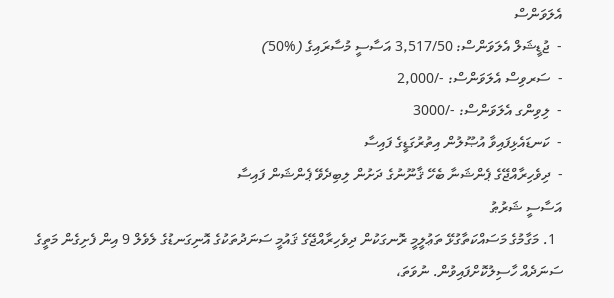އެލަވަންސް
-  ޖުޑީޝަލް އެލަވަންސް: 3,517/50 އަސާސީ މުސާރައިގެ (%50)
-  ސަރވިސް އެލަވަންސް: -/2,000
-  ލިވިންގ އެލަވަންސް: -/3000
-  ކަނޑައެޅިފައިވާ އުޞޫލުން އިތުރުގަޑީގެ ފައިސާ
-  ދިވެހިރާއްޖޭގެ ޕެންޝަނާ ބެހޭ ޤާނޫނުގެ ދަށުން ލިބިދެވޭ ޕެންޝަން ފައިސާ
އަސާސީ ޝަރުޠު
  1. މަގާމުގެ މަސައްކަތާގުޅޭ ތަޢުލީމީ ރޮނގަކުން ދިވެހިރާއްޖޭގެ ޤައުމީ ސަނަދުތަކުގެ އޮނިގަނޑުގެ ލެވެލް 9 އިން ފެށިގެން މަތީގެ ސަނަދެއް ހާސިލުކޮށްފައިވުން. ނުވަތަ،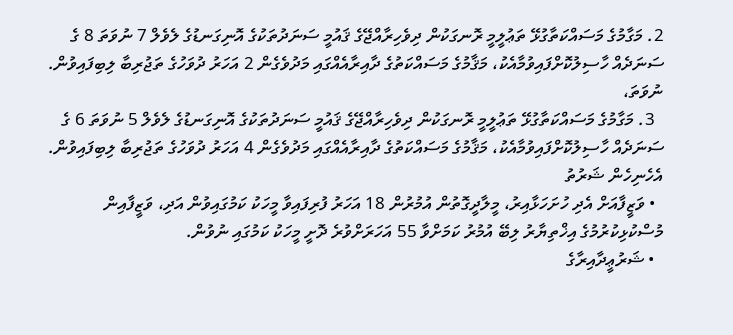2. މަގާމުގެ މަސައްކަތާގުޅޭ ތަޢުލީމީ ރޮނގަކުން ދިވެހިރާއްޖޭގެ ޤައުމީ ސަނަދުތަކުގެ އޮނިގަނޑުގެ ލެވެލް 7 ނުވަތަ 8 ގެ ސަނަދެއް ހާސިލުކޮށްފައިވުމާއެކު، މަޤާމުގެ މަސައްކަތުގެ ދާއިރާއެއްގައި މަދުވެގެން 2 އަހަރު ދުވަހުގެ ތަޖުރިބާ ލިބިފައިވުން. ނުވަތަ،
  3. މަގާމުގެ މަސައްކަތާގުޅޭ ތަޢުލީމީ ރޮނގަކުން ދިވެހިރާއްޖޭގެ ޤައުމީ ސަނަދުތަކުގެ އޮނިގަނޑުގެ ލެވެލް 5 ނުވަތަ 6 ގެ ސަނަދެއް ހާސިލުކޮށްފައިވުމާއެކު، މަޤާމުގެ މަސައްކަތުގެ ދާއިރާއެއްގައި މަދުވެގެން 4 އަހަރު ދުވަހުގެ ތަޖުރިބާ ލިބިފައިވުން.
އެހެނިހެން ޝަރުތު
  • ވަޒީފާއަށް އެދި ހުށަހަޅާއިރު، މީލާދީގޮތުން އުމުރުން 18 އަހަރު ފުރިފައިވާ މީހަކު ކަމުގައިވުން އަދި، ވަޒީފާއިން މުސްކުޅިކުރުމުގެ އިޚްތިޔާރު ލިބޭ އުމުރު ކަމަށްވާ 55 އަހަރަށްވުރެ ދޮށީ މީހަކު ކަމުގައި ނުވުން.
  • ޝަރުޢީދާއިރާގެ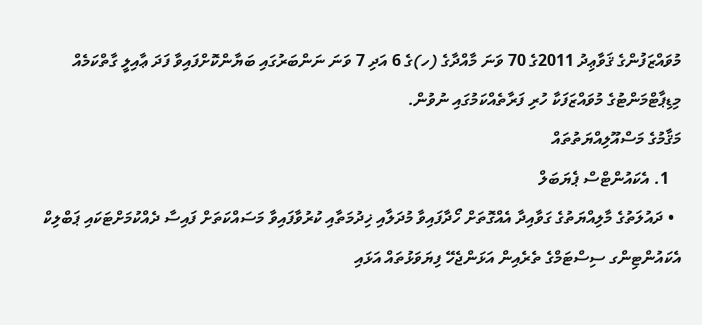މުވައްޒަފުންގެ ޤަވާޢިދު 2011ގެ 70 ވަނަ މާއްދާގެ (ހ)ގެ 6 އަދި 7 ވަނަ ނަންބަރުގައި ބަޔާންކޮށްފައިވާ ފަދަ ޢާއިލީ ގާތްކަމެއް މިޑިޕާޓްމަންޓުގެ މުވައްޒަފަކާ ހުރި ފަރާތެއްކަމުގައި ނުވުން.
މަޤާމުގެ މަސްއޫލިއްޔަތުތައް
   1. އެކައުންޓްސް ޕެޔަބަލް
  • ދައުލަތުގެ މާލިއްޔަތުގެ ގަވާއިދާ އެއްގޮތަށް ހޯދާފައިވާ މުދަލާއި ޚިދުމަތާއި ކުރުވާފައިވާ މަސައްކަތަށް ފައިސާ ދެއްކުމަށްޓަކައި ޕަބްލިކް އެކައުންޓިންގ ސިސްޓަމްގެ ތެރެއިން އަޅަންޖެހޭ ފިޔަވަޅުތައް އަޅައި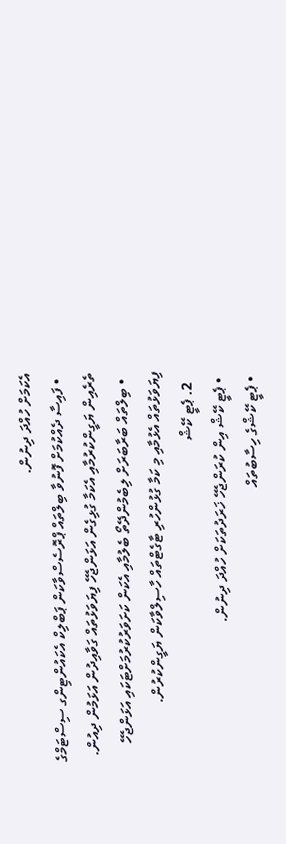އެކަމަށް ހުއްދަ ދިނުން.
  • ފައިސާ ދެއްކުމަށް ފޮނުވާ ބިލްތައް ޕްރޮސެސްވާކަން ޕަބްލިކް އެކައުންޓިންގ ސިސްޓަމްގެ ތެރެއިން ޔަގީންކުރުމާއި އެކަމާ ގުޅިގެން އަޅަންޖެހޭ ފިޔަވަޅުތައް ގަވާއިދުން އަޅަމުން ދިއުން.
  • ބިލްތައް ބަރާބަރަށް ލިބެމުންދޭތޯ ބެލުމާއި އެކަން ކަށަވަރުކުރުމަށްޓަކައި އަޅަންޖެހޭ ފިޔަވަޅުތައް އެޅުމާއި މި ކަމާ ގުޅުންހުރި ޓާގެޓްތައް ހާސިލްވާކަން ޔަގީންކުރުން.
   2. ޕެޓީ ކޭޝް
  • ޕެޓީ ކޭޝް އިން ކުރަންޖެހޭ ޚަރަދުތަކަށް ހުއްދަ ދިނުން.
  • ޕެޓީ ކޭޝްގެ ހިސާބުތައް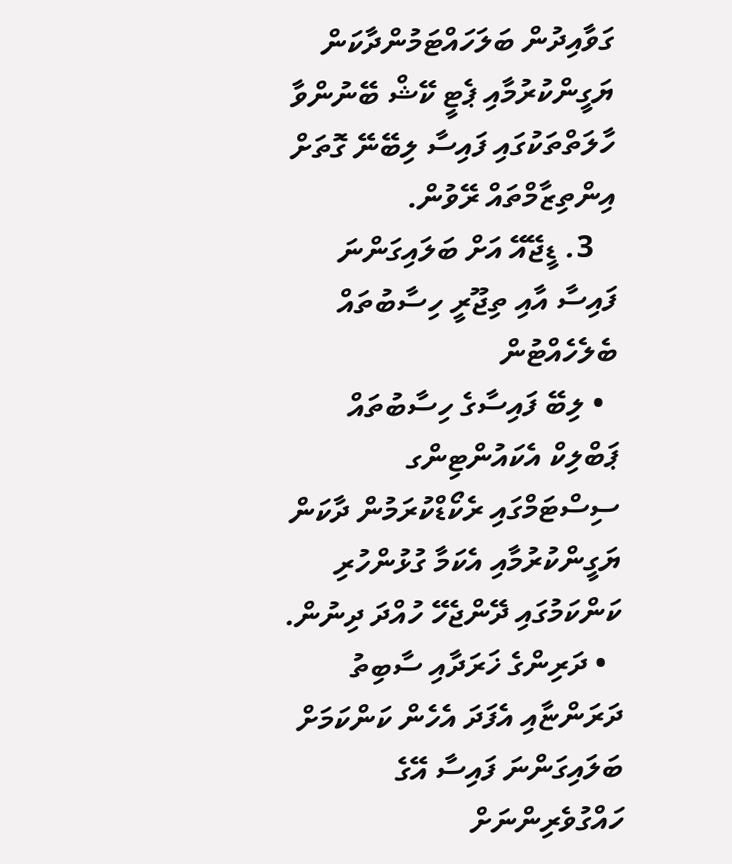ގަވާއިދުން ބަލަހައްޓަމުންދާކަން ޔަގީންކުރުމާއި ޕެޓީ ކޭޝް ބޭނުންވާ ހާލަތްތަކުގައި ފައިސާ ލިބޭނޭ ގޮތަށް އިންތިޒާމްތައް ރޭވުން.
   3. ޑީޖޭއޭ އަށް ބަލައިގަންނަ ފައިސާ އާއި ތިޖޫރީ ހިސާބުތައް ބެލެހެއްޓުން
  • ލިބޭ ފައިސާގެ ހިސާބުތައް ޕަބްލިކް އެކައުންޓިންގ ސިސްޓަމްގައި ރެކޯޑްކުރަމުން ދާކަން ޔަގީންކުރުމާއި އެކަމާ ގުޅުންހުރި ކަންކަމުގައި ދޭންޖެހޭ ހުއްދަ ދިނުން.
  • ދަރިންގެ ޚަރަދާއި ސާބިތު ދަރަންޏާއި އެފަދަ އެހެން ކަންކަމަށް ބަލައިގަންނަ ފައިސާ އޭގެ ހައްގުވެރިންނަށް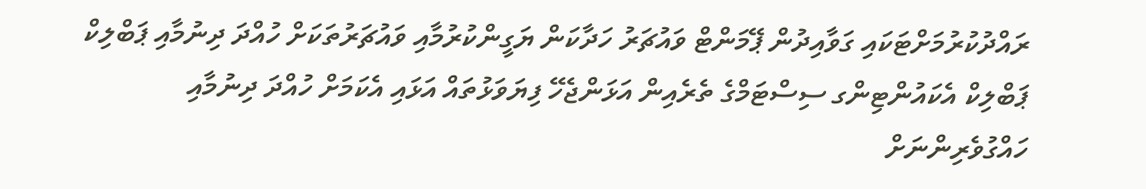ރައްދުކުރުމަށްޓަކައި ގަވާއިދުން ޕޭމަންޓް ވައުޗަރު ހަދާކަން ޔަގީންކުރުމާއި ވައުޗަރުތަކަށް ހުއްދަ ދިނުމާއި ޕަބްލިކް ޕަބްލިކް އެކައުންޓިންގ ސިސްޓަމްގެ ތެރެއިން އަޅަންޖެހޭ ފިޔަވަޅުތައް އަޅައި އެކަމަށް ހުއްދަ ދިނުމާއި ހައްގުވެރިންނަށް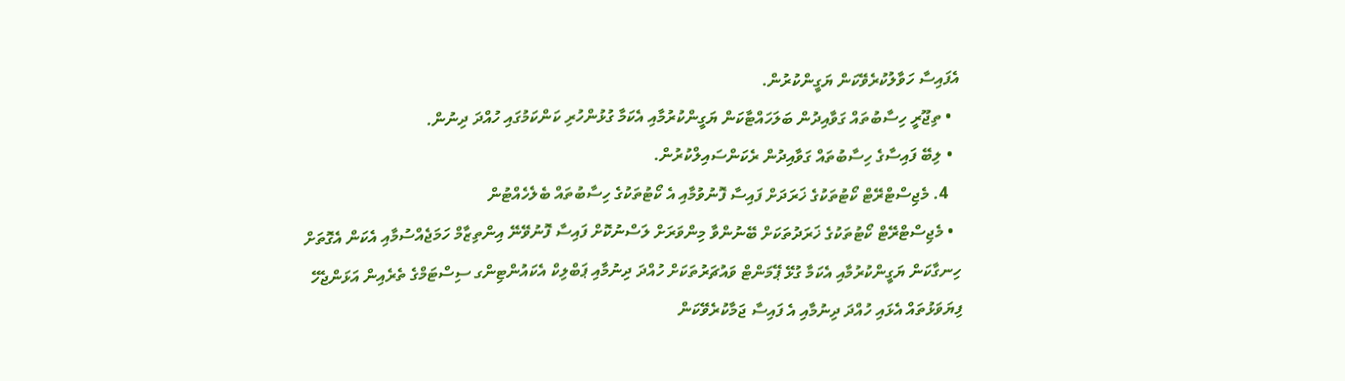އެފައިސާ ހަވާލުކުރެވޭކަން ޔަގީންކުރުން.
  • ތިޖޫރީ ހިސާބުތައް ގަވާއިދުން ބަލަހައްޓާކަން ޔަގީންކުރުމާއި އެކަމާ ގުޅުންހުރި ކަންކަމުގައި ހުއްދަ ދިނުން.
  • ލިބޭ ފައިސާގެ ހިސާބުތައް ގަވާއިދުން ރެކަންސައިލްކުރުން.
   4. މެޖިސްޓްރޭޓް ކޯޓުތަކުގެ ޚަރަދަށް ފައިސާ ފޮނުވުމާއި އެ ކޯޓުތަކުގެ ހިސާބުތައް ބެލެހެއްޓުން
  • މެޖިސްޓްރޭޓް ކޯޓުތަކުގެ ޚަރަދުތަކަށް ބޭނުންވާ މިންވަރަށް ލަސްނުކޮށް ފައިސާ ފޮނުވޭނޭ އިންތިޒާމް ހަމަޖެއްސުމާއި އެކަން އެގޮތަށް ހިނގާކަން ޔަގީންކުރުމާއި އެކަމާ ގުޅޭ ޕޭމަންޓް ވައުޗަރުތަކަށް ހުއްދަ ދިނުމާއި ޕަބްލިކް އެކައުންޓިންގ ސިސްޓަމްގެ ތެރެއިން އަޅަންޖެހޭ ފިޔަވަޅުތައް އެޅައި ހުއްދަ ދިނުމާއި އެ ފައިސާ ޖަމާކުރެވޭކަން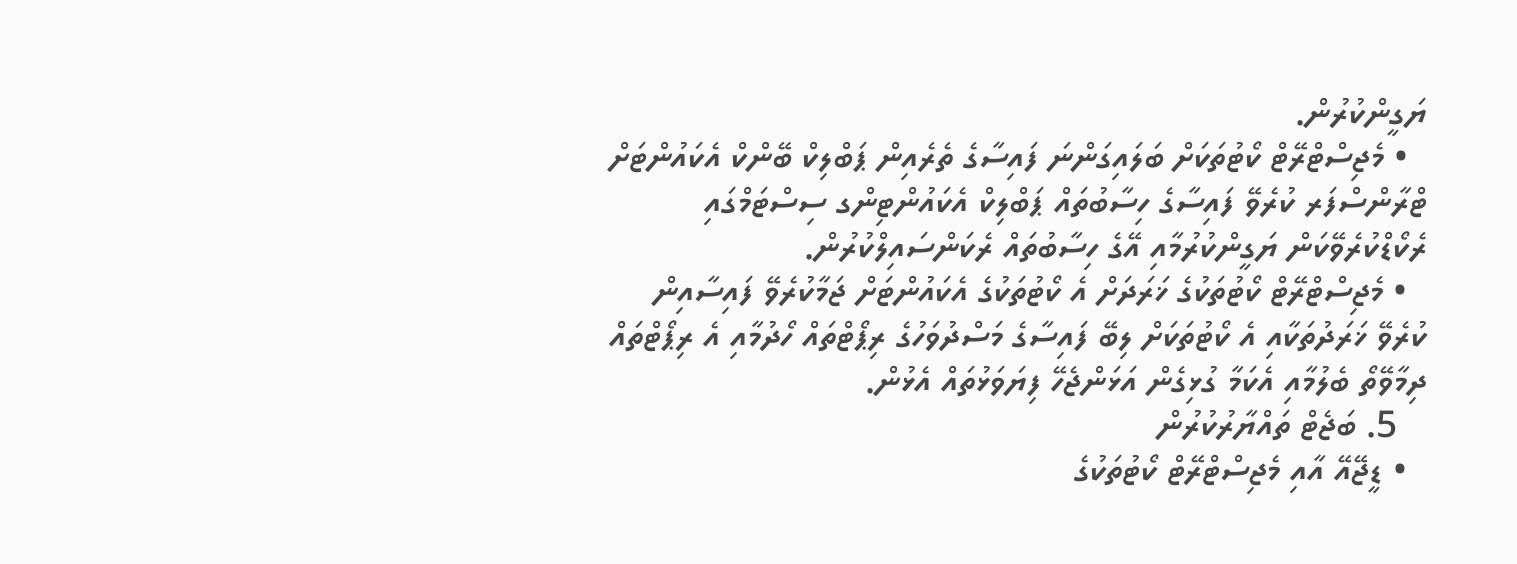ޔަގީންކުރުން.
  • މެޖިސްޓްރޭޓް ކޯޓުތަކަށް ބަލައިގަންނަ ފައިސާގެ ތެރެއިން ޕަބްލިކް ބޭންކް އެކައުންޓަށް ޓްރާންސްފަރ ކުރެވޭ ފައިސާގެ ހިސާބުތައް ޕަބްލިކް އެކައުންޓިންގ ސިސްޓަމްގައި ރެކޯޑްކުރެވޭކަން ޔަގީންކުރުމާއި އޭގެ ހިސާބުތައް ރެކަންސައިލްކުރުން.
  • މެޖިސްޓްރޭޓް ކޯޓުތަކުގެ ޚަރަދަށް އެ ކޯޓުތަކުގެ އެކައުންޓަށް ޖަމާކުރެވޭ ފައިސާއިން ކުރެވޭ ޚަރަދުތަކާއި އެ ކޯޓުތަކަށް ލިބޭ ފައިސާގެ މަސްދުވަހުގެ ރިޕޯޓްތައް ހޯދުމާއި އެ ރިޕޯޓްތައް ދިމާވޭތޯ ބެލުމާއި އެކަމާ ގުޅިގެން އަޅަންޖެހޭ ފިޔަވަޅުތައް އެޅުން.
   5. ބަޖެޓް ތައްޔާރުކުރުން
  • ޑީޖޭއޭ އާއި މެޖިސްޓްރޭޓް ކޯޓުތަކުގެ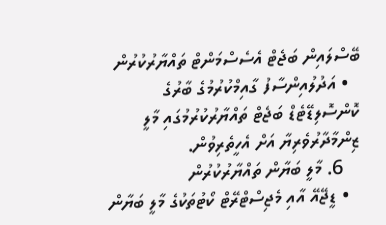ބޭސްލައިން ބަޖެޓް އެސެސްމަންޓް ތައްޔާރުކުރުން
  • އަދުލުއިންސާފު ގާއިމްކުރުމުގެ ބާރުގެ ކޮންސޮލިޑޭޓެޑް ބަޖެޓް ތައްޔާރުކުރުމުގައި މާލީ ޒިންމާދާރުވެރިޔާ އަށް އެހީތެރިވުން.
   6. މާލީ ބަޔާން ތައްޔާރުކުރުން
  • ޑީޖޭއޭ އާއި މެޖިސްޓްރޭޓް ކޯޓުތަކުގެ މާލީ ބަޔާން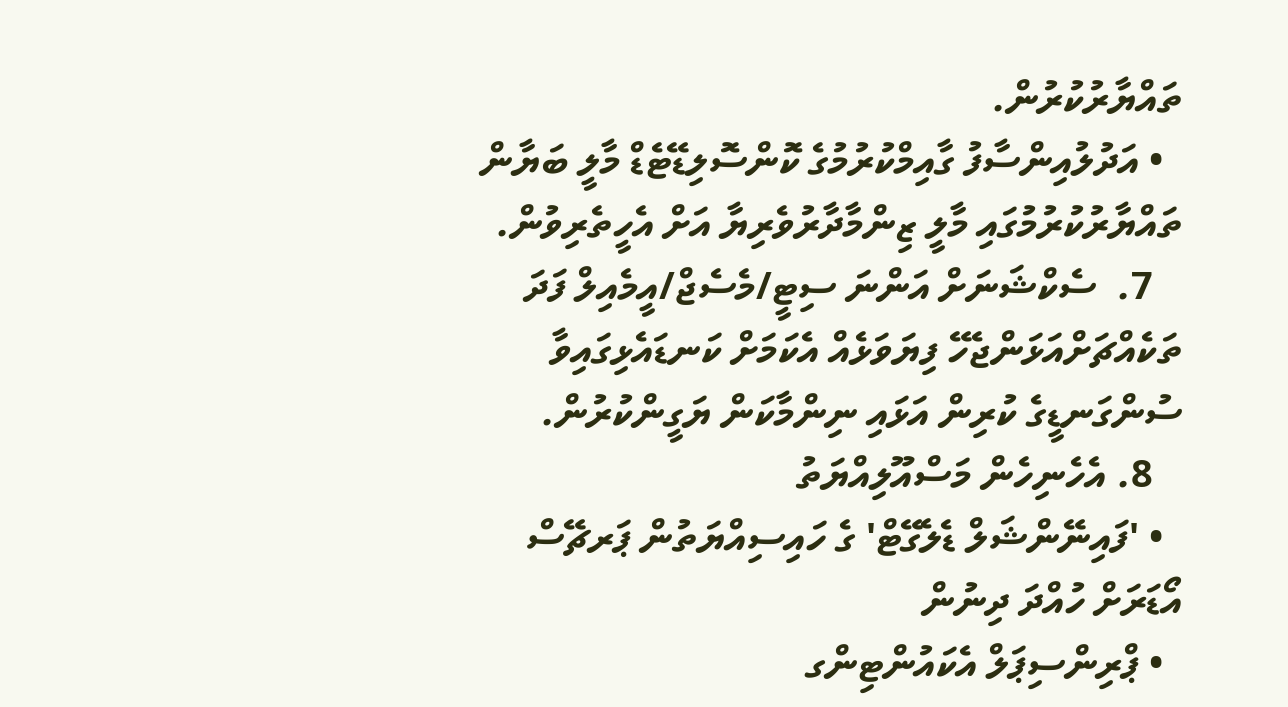ތައްޔާރުކުރުން.
  • އަދުލުއިންސާފު ގާއިމްކުރުމުގެ ކޮންސޮލިޑޭޓެޑް މާލީ ބަޔާން ތައްޔާރުކުރުމުގައި މާލީ ޒިންމާދާރުވެރިޔާ އަށް އެހީތެރިވުން.
   7.  ސެކްޝަނަށް އަންނަ ސިޓީ/މެސެޖް/އީމެއިލް ފަދަ ތަކެއްޗަށްއަޅަންޖެހޭ ފިޔަވަޅެއް އެކަމަށް ކަނޑައެޅިގައިވާ ސުންގަނޑީގެ ކުރިން އަޅައި ނިންމާކަން ޔަގީންކުރުން.
   8. އެހެނިހެން މަސްއޫލިއްޔަތު
  • 'ފައިނޭންޝަލް ޑެލެގޭޓް' ގެ ހައިސިއްޔަތުން ޕަރޗޭސް އޯޑަރަށް ހުއްދަ ދިނުން
  • ޕްރިންސިޕަލް އެކައުންޓިންގ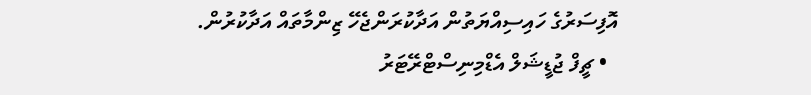އޮފިސަރުގެ ހައިސިއްޔަތުން އަދާކުރަންޖެހޭ ޒިންމާތައް އަދާކުރުން.
  • ޗީފް ޖުޑީޝަލް އެޑްމިނިސްޓްރޭޓަރު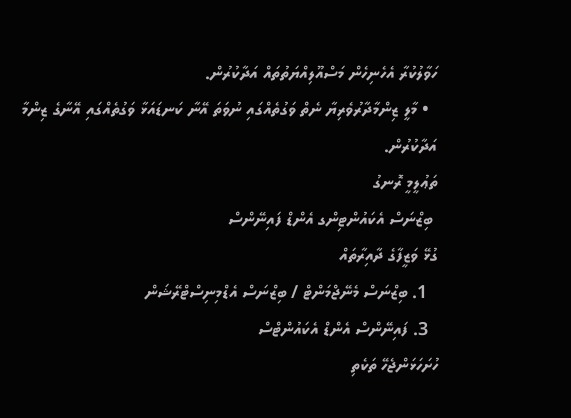ހަވާލުކުރާ އެހެނިހެން މަސްއޫލިއްޔަތުތައް އަދާކުރުން.
  • މާލީ ޒިންމާދާރުވެރިޔާ ނެތް ވަގުތެއްގައި ނުވަތަ އޭނާ ކަނޑައަޅާ ވަގުތެއްގައި އޭނާގެ ޒިންމާ އަދާކުރުން.
ތަޢުލީމީ ރޮނގު
 ބިޒްނަސް އެކައުންޓިންގ އެންޑް ފައިނޭންސް
ގުޅޭ ވަޒީފާގެ ދާއިރާތައް
  1. ބިޒްނަސް މެނޭޖްމަންޓް / ބިޒްނަސް އެޑްމިނިސްޓްރޭޝަން
  3. ފައިނޭންސް އެންޑް އެކައުންޓްސް
ހުށަހަޅަންޖެހޭ ތަކެތި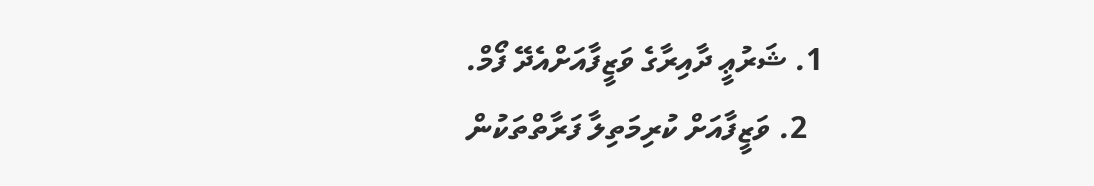1. ޝަރުޢީ ދާއިރާގެ ވަޒީފާއަށްއެދޭ ފޯމް.
  2. ވަޒީފާއަށް ކުރިމަތިލާ ފަރާތްތަކުން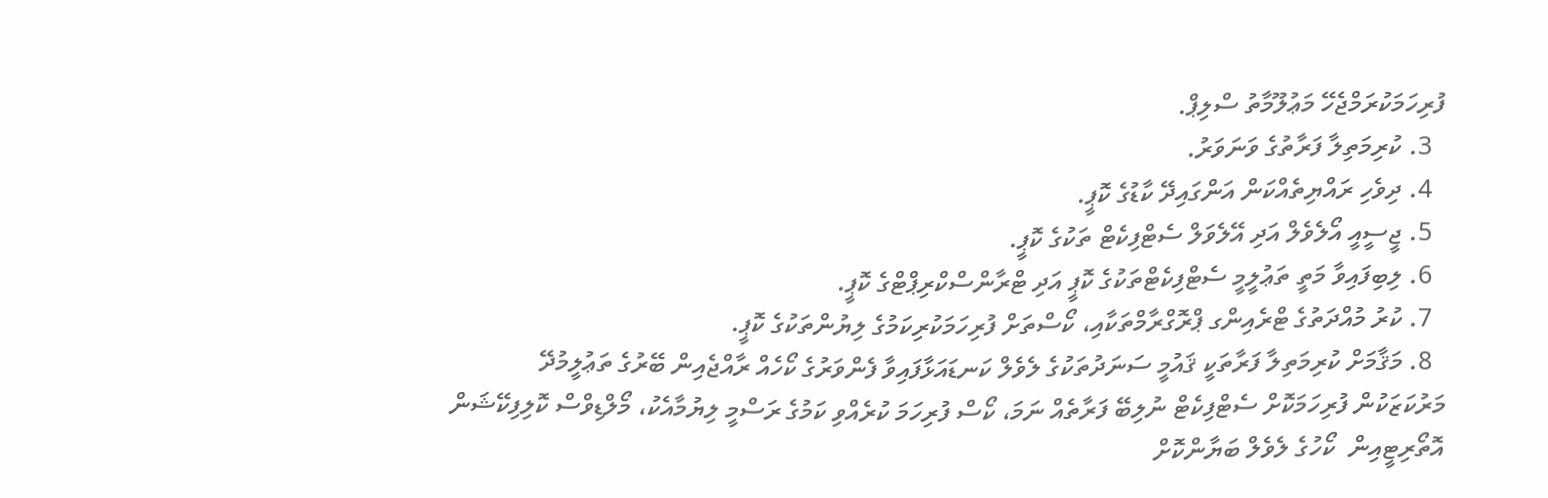ފުރިހަމަކުރަމްޖެހޭ މަޢުލޫމާތު ސްލިޕް.
  3. ކުރިމަތިލާ ފަރާތުގެ ވަނަވަރު.
  4. ދިވެހި ރައްޔިތެއްކަން އަންގައިދޭ ކާޑުގެ ކޮޕީ.
  5. ޖީސީއީ އޯލެވެލް އަދި އޭލެވަލް ސެޓްފިކެޓް ތަކުގެ ކޮޕީ.
  6. ލިބިފައިވާ މަތީ ތަޢުލީމީ ސެޓްފިކެޓްތަކުގެ ކޮޕީ އަދި ޓްރާންސްކްރިޕްޓްގެ ކޮޕީ.
  7. ކުރު މުއްދަތުގެ ޓްރެއިންގ ޕްރޮގްރާމްތަކާއި، ކޯސްތަށް ފުރިހަމަކުރިކަމުގެ ލިޔުންތަކުގެ ކޮޕީ.
  8. މަޤާމަށް ކުރިމަތިލާ ފަރާތަކީ ޤައުމީ ސަނަދުތަކުގެ ލެވެލް ކަނޑައަޅާފައިވާ ފެންވަރުގެ ކޯހެއް ރާއްޖެއިން ބޭރުގެ ތަޢުލީމުދޭ މަރުކަޒަކުން ފުރިހަމަކޮށް ސެޓްފިކެޓް ނުލިބޭ ފަރާތެއް ނަމަ، ކޯސް ފުރިހަމަ ކުރެއްވި ކަމުގެ ރަސްމީ ލިޔުމާއެކު، މޯލްޑިވްސް ކޮލިފިކޭޝަން އޮތޯރިޓީއިން  ކޯހުގެ ލެވެލް ބަޔާންކޮށް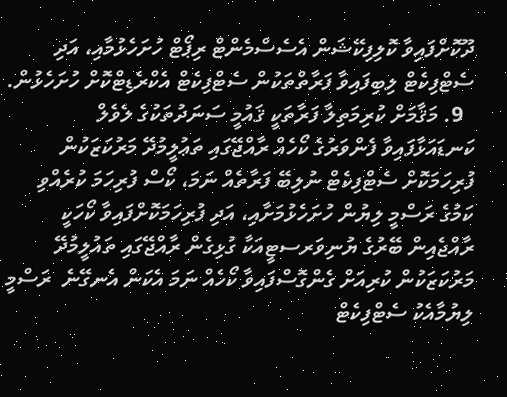ދޫކޮށްފައިވާ ކޮލިފިކޭޝަން އެސެސްމެންޓް ރިޕޯޓް ހުށަހެޅުމާއި، އަދި ސެޓްފިކެޓް ލިބިފައިވާ ފަރާތްތަކުން ސެޓްފިކެޓް އެކްރެޑިޓްކޮށް ހުށަހެޅުން.
  9. މަޤާމަށް ކުރިމަތިލާ ފަރާތަކީ ޤައުމީ ސަނަދުތަކުގެ ލެވެލް ކަނޑައަޅާފައިވާ ފެންވަރުގެ ކޯހެއް ރާއްޖޭގައި ތަޢުލީމުދޭ މަރުކަޒަކުން ފުރިހަމަކޮށް ސެޓްފިކެޓް ނުލިބޭ ފަރާތެއް ނަމަ، ކޯސް ފުރިހަމަ ކުރެއްވި ކަމުގެ ރަސްމީ ލިޔުން ހުށަހެޅުމަށާއި، އަދި ފުރިހަމަކޮށްފައިވާ ކޯހަކީ ރާއްޖެއިން ބޭރުގެ ޔުނިވަރސޓީއަކާ ގުޅިގެން ރާއްޖޭގައި ތައުލީމުދޭ މަރުކަޒަކުން ކުރިއަށް ގެންގޮސްފައިވާ ކޯހެއް ނަމަ އެކަން އެނގޭނެ  ރަސްމީ ލިޔުމާއެކު ސެޓްފިކެޓް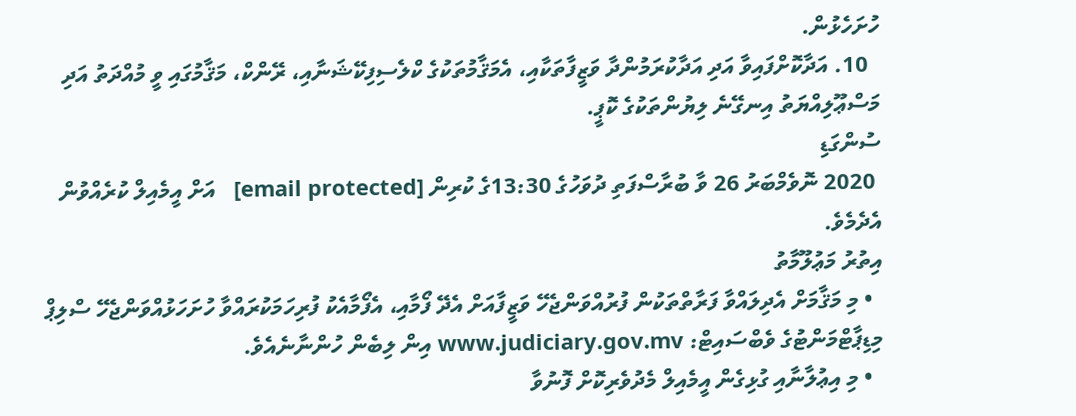ހުށަހެޅުން.
  10. އަދާކޮށްފައިވާ އަދި އަދާކުރަމުންދާ ވަޒީފާތަކާއި، އެމަޤާމުތަކުގެ ކްލެސިފިކޭޝަނާއި، ރޭންކް، މަޤާމުގައި ވީ މުއްދަތު އަދި މަސްޢޫލިއްޔަތު އިނގޭނެ ލިޔުންތަކުގެ ކޮޕީ.
ސުންގަޑި
 2020 ނޮވެމްބަރު 26 ވާ ބުރާސްފަތި ދުވަހުގެ 13:30ގެ ކުރިން [email protected]   އަށް އީމެއިލް ކުރެއްވުން އެދެމެވެ.
އިތުރު މަޢުލޫމާތު
  • މި މަޤާމަށް އެދިލައްވާ ފަރާތްތަކުން ފުރުއްވަންޖެހޭ ވަޒީފާއަށް އެދޭ ފޯމާއި، އެފޯމާއެކު ފުރިހަމަކުރައްވާ ހުށަހަޅުއްވަންޖެހޭ ސްލިޕް މިޑިޕާޓްމަންޓުގެ ވެބްސައިޓް: www.judiciary.gov.mv އިން ލިބެން ހުންނާނެއެވެ.
  • މި އިޢުލާނާއި ގުޅިގެން އީމެއިލް މެދުވެރިކޮށް ފޮނުވާ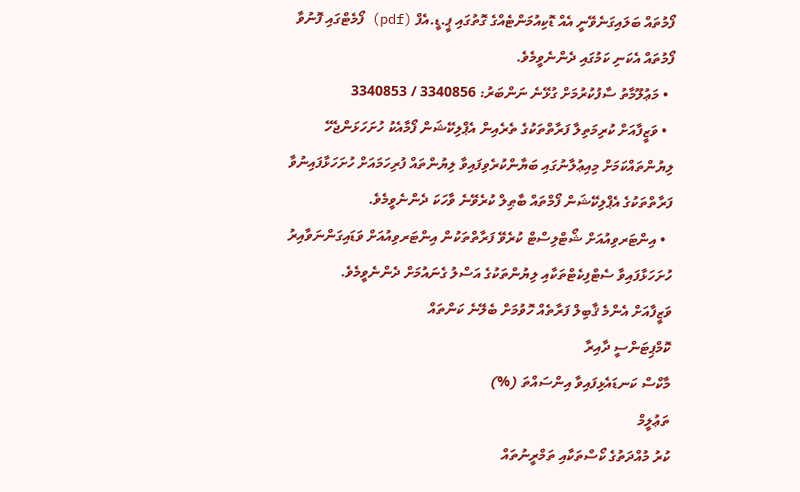ފޯމުތައް ބަލައިގަނެވޭނީ އެއް ޑޮކިއުމަންޓެއްގެ ގޮތުގައި ޕީ.ޑީ.އެފް (pdf) ފޯމެޓްގައި ފޮނުވާ ފޯމުތައް އެކަނި ކަމުގައި ދެންނެވީމެވެ.
  • މަޢުލޫމާތު ސާފުކުރުމަށް ގުޅޭނެ ނަންބަރު: 3340856 / 3340853
  • ވަޒީފާއަށް ކުރިމަތިލާ ފަރާތްތަކުގެ ތެރެއިން އެޕްލިކޭޝަން ފޯމާއެކު ހުށަހަޅަންޖެހޭ ލިޔުންތައްކަމަށް މިއިޢުލާނުގައި ބަޔާންކުރެވިފައިވާ ލިޔުންތައް ފުރިހަމައަށް ހުށަހަޅާފައިނުވާ ފަރާތްތަކުގެ އެޕްލިކޭޝަން ފޯމްތައް ބާޠިލް ކުރެވޭނެ ވާހަކަ ދެންނެވީމެވެ.
  • އިންޓަރވިއުއަށް ޝޯޓްލިސްޓް ކުރެވޭ ފަރާތްތަކުން އިންޓަރވިއުއަށް ވަޑައިގަންނަވާއިރު ހުށަހަޅާފައިވާ ސެޓްފިކެޓްތަކާއި ލިޔުންތަކުގެ އަސްލު ގެނައުމަށް ދެންނެވީމެވެ.
ވަޒީފާއަށް އެންމެ ޤާބިލް ފަރާތެއް ހޮވުމަށް ބެލޭނެ ކަންތައް
ކޮމްޕިޓަންސީ ދާއިރާ
މާކްސް ކަނޑައެޅިފައިވާ އިންސައްތަ (%)
ތަޢުލީމް
ކުރު މުއްދަތުގެ ކޯސްތަކާއި ތަމްރީނުތައް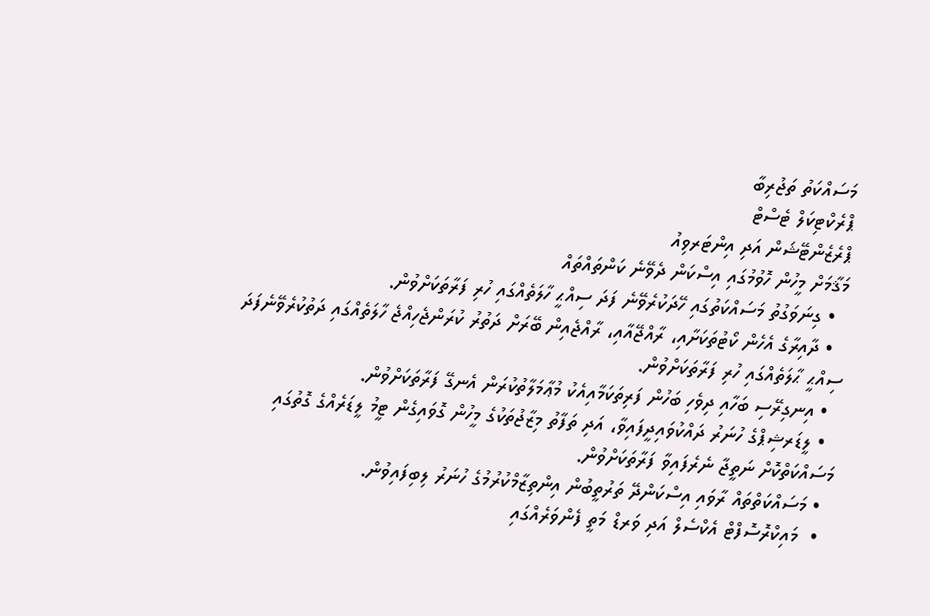މަސައްކަތު ތަޖުރިބާ
ޕްރެކްޓިކަލް ޓެސްޓް
ޕްރެޒެންޓޭޝަން އަދި އިންޓަރވިއު
މަޤާމަށް މީހުން ހޮވުމުގައި އިސްކަން ދެވޭނެ ކަންތައްތައް
  • ގިނަވަގުތު މަސައްކަތުގައި ހޭދަކުރެވޭނެ ފަދަ ސިއްޙީ ހާލަތެއްގައި ހުރި ފަރާތަކަށްވުން.
  • ދާއިރާގެ އެހެން ކޯޓުތަކަށާއި، ރާއްޖޭއާއި، ރާއްޖެއިން ބޭރަށް ދަތުރު ކުރަންޖެހިއްޖެ ހާލަތެއްގައި ދަތުކުރެވޭނެފަދަ ސިއްޙީ ޙާލަތެއްގައި ހުރި ފަރާތަކަށްވުން.
  • އިނގިރޭސި ބަހާއި ދިވެހި ބަހުން ފަރިތަކަމާއިއެކު މުޢާމަލާތުކުރަން އެނގޭ ފަރާތަކަށްވުން.
  • ލީޑަރޝިޕްގެ ހުނަރު ދައްކުވައިދީފައިވާ، އަދި ތަފާތު މިޒާޖުތަކުގެ މީހުން ގޮވައިގެން ޓީމު ލީޑަރެއްގެ ގޮތުގައި މަސައްކަތްކޮށް ނަތީޖާ ނެރެފައިވާ ފަރާތަކަށްވުން.
  • މަސައްކަތްތައް ރާވައި އިސްކަންދޭ ތަރުތީބުން އިންތިޒާމްކުރުމުގެ ހުނަރު ލިބިފައިވުން.
  •  މައިކްރޮސޮފްޓް އެކްސެލް އަދި ވަރޑް މަތީ ފެންވަރެއްގައި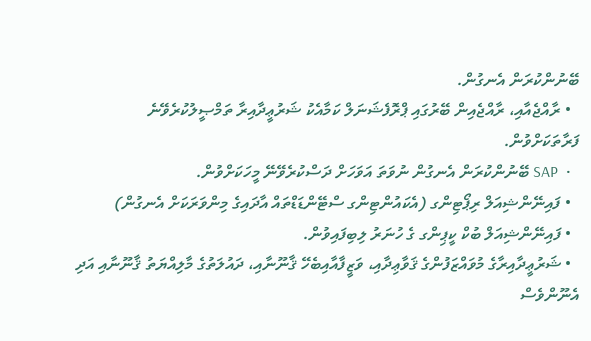ބޭނުންކުރަން އެނގުން.
  • ރާއްޖެއާއި، ރާއްޖެއިން ބޭރުގައި ޕްރޮފެޝަނަލް ކަމާއެކު ޝަރުޢީދާއިރާ ތަމްޞީލުކުރެވޭނެ ފަރާތަކަށްވުން.
  •  SAP ބޭނުންކުރަން އެނގުން ނުވަތަ އަވަހަށް ދަސްކުރެވޭނޭ މީހަކަށްވުން.
  • ފައިނޭންޝިއަލް ރިޕޯޓިންގ (އެކައުންޓިންގ ސްޓޭންޑަޑްތައް އާދައިގެ މިންވަރަކަށް އެނގުން)
  • ފައިނޭންޝިއަލް ބުކް ކީޕިންގ ގެ ހުނަރު ލިބިފައިވުން.
  • ޝަރުޢީދާއިރާގެ މުވައްޒަފުންގެ ޤަވާޢިދާއި، ވަޒީފާއާއިބެހޭ ޤާނޫނާއި، ދައުލަތުގެ މާލިއްޔަތު ޤާނޫނާއި އަދި އެނޫންވެސް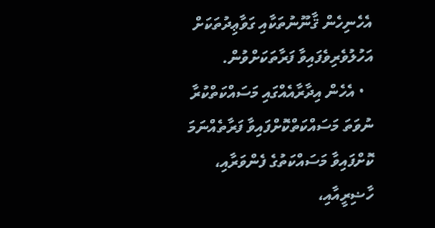އެހެނިހެން ޤާނޫނުތަކާއި ގަވާޢިދުތަކަށް އަހުލުވެރިވެފައިވާ ފަރާތަކަށްވުން.
  • އެހެން އިދާރާއެއްގައި މަސައްކަތްކުރާ ނުވަތަ މަސައްކަތްކޮށްފައިވާ ފަރާތެއްނަމަ ކޮށްފައިވާ މަސައްކަތުގެ ފެންވަރާއި، ހާޟިރީއާއި،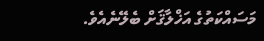މަސައްކަތުގެ އަޚްލާޤަށް ބެލޭނެއެވެ.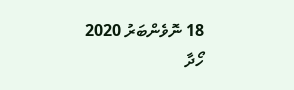18 ނޮވެންބަރު 2020
ހޯދާ